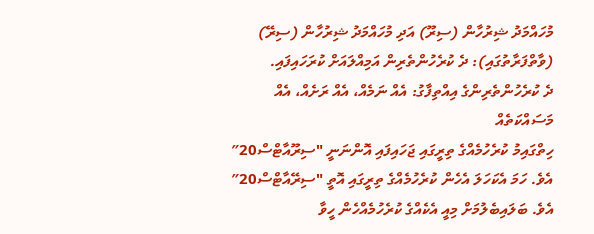މުހައްމަދު ޝިރުހާން (ސިރޫ) އަދި މުހައްމަދު ޝިރުހާން (ސިރޭ) (ވާތްފަރާތުގައި): ދެ ކުރެހުންތެރިން އަމިއްލައަށް ކުރަހައިފައި.
ދެ ކުރެހުންތެރިންގެ އިއްތިފާގު: އެއް ނަމެއް، އެއް ރަށެއް، އެއް މަސައްކަތެއް
ހިތްގައިމު ކުރެހުމެއްގެ ތިރީގައި ޖަހައިފައި އޮންނަނީ "ސިރޫއާޓްސް20″ އެވެ. ހަމަ އެކަހަލަ އެހެން ކުރެހުމެއްގެ ތިރީގައި އޮތީ "ސިރޭއާޓްސް20″ އެވެ. ބަލައިބެލުމަށް މިއީ އެކެއްގެ ކުރެހުމެއްހެން ހީވާ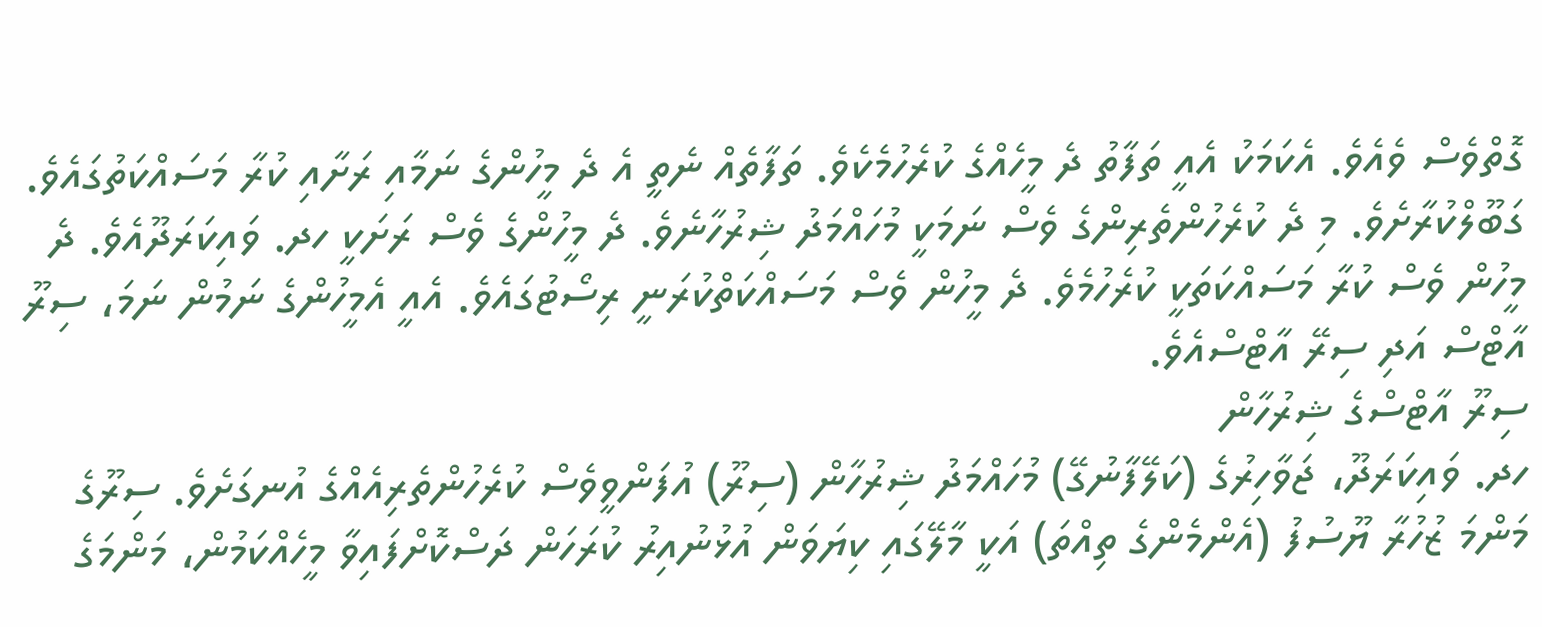ގޮތްވެސް ވެއެވެ. އެކަމަކު އެއީ ތަފާތު ދެ މީހެއްގެ ކުރެހުމެކެވެ. ތަފާތެއް ނެތީ އެ ދެ މީހުންގެ ނަމާއި ރަށާއި ކުރާ މަސައްކަތުގައެވެ.
ގަބޫލްކުރާށެވެ. މި ދެ ކުރެހުންތެރިންގެ ވެސް ނަމަކީ މުހައްމަދު ޝިރުހާނެވެ. ދެ މީހުންގެ ވެސް ރަށަކީ ހދ. ވައިކަރަދޫއެވެ. ދެ މީހުން ވެސް ކުރާ މަސައްކަތަކީ ކުރެހުމެވެ. ދެ މީހުން ވެސް މަސައްކަތްކުރަނީ ރިސޯޓުގައެވެ. އެއީ އެމީހުންގެ ނަމުން ނަމަ، ސިރޫ އާޓްސް އަދި ސިރޭ އާޓްސްއެވެ.
ސިރޫ އާޓްސްގެ ޝިރުހާން
ހދ. ވައިކަރަދޫ، ޖަވާހިރުގެ (ކަލޭފާނުގޭ) މުހައްމަދު ޝިރުހާން (ސިރޫ) އުފަންވީވެސް ކުރެހުންތެރިއެއްގެ އުނގަށެވެ. ސިރޫގެ މަންމަ ޒުހުރާ ޔޫސުފު (އެންމެންގެ ތިއްތަ) އަކީ މާލޭގައި ކިޔަވަން އުޅުނުއިރު ކުރަހަން ދަސްކޮށްފައިވާ މީހެއްކަމުން، މަންމަގެ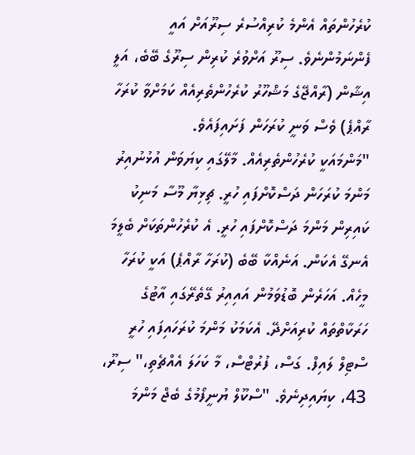ކުރެހުންތައް އެންމެ ކުރިއްސުރެ ސިރޫއަށް އައީ ފެންނަމުންނެވެ. ސިރޫ އަށްވުރެ ކުރިން ސިރޫގެ ބޭބެ، އަލީ އިޝާން (ރާއްޖޭގެ މަޝްހޫރު ކުރެހުންތެރިއެއް ކަމަށްވާ ކުރަހާ ރާއްޕެ) ވެސް ވަނީ ކުރަހަން ފަށައިފައެވެ.
"މަންމައަކީ ކުރެހުންތެރިއެއް. މާލޭގައި ކިޔަވަން އުޅުނުއިރު މަންމަ ކުރަހަން ދަސްކޮށްފައި ހުރީ. ޗިޅިޔާ މޫސާ މަނިކު ކައިރިން މަންމަ ދަސްކޮށްފައި ހުރީ. އެ ކުރެހުންތަކަށް ބެލީމަ އެނގޭ އެކަން. އަނެއްކާ ބޭބެ (ކުރަހާ ރާއްޕެ) އަކީ ކުރަހާ މީހެއް. އަހަރެން ބޮޑުވަމުން އައިއިރު ގޭތެރޭގައި އާޓުގެ ހަރަކާތްތައް ކުރިއަށްދޭ. އެކަމަކު މަންމަ ކުރަހައިފައި ހުރީ ސްޓިލް ލައިފް. ގަސް، ފުރުޓްސް، މާ ކަހަލަ އެއްޗެތި،" ސިރޫ، 43، ކިޔައިދިނެވެ. "ސްކޫލް ޔުނީފޯމުގެ ބެޖް މަންމަ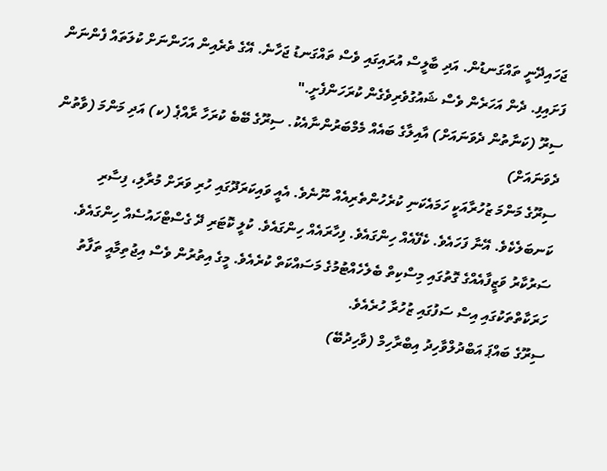ޖަހައިދޭނީ ތައްގަނޑުން. އަދި ބާލީސް އުރައިގައި ވެސް ތައްގަނޑު ޖަހާނެ. އޭގެ ތެރެއިން އަހަންނަށް ކުލަތައް ފެންނަން ފަށައިފި. ދެން އަހަރެން ވެސް ޝައުގުވެރިވެގެން ކުރަހަންފެށީ."
ސިރޫ (ކަނާތުން ދެވަނައަށް) އާއިލާގެ ބައެއް މެމްބަރުންނާއެކު. ސިރޫގެ ބޭބެ ކުރަހާ ރާއްޕެ (ކ) އަދި މަންމަ (ވާތުން ދެވަނައަށް)
ސިރޫގެ މަންމަ ޒުހުރާއަކީ ހަމައެކަނި ކުރެހުންތެރިއެއް ނޫނެވެ. އެއީ ވައިކަރަދޫގައި ހުރި ވަރަށް މުރާލި، ފިސާރި ކަނބަލެކެވެ. އޭނާ ފަހައެވެ. ކެފޭއެއް ހިންގައެވެ. ފިހާރައެއް ހިންގައެވެ. ކުލީ ކޮޓަރި ދޭ ގެސްޓްހައުސެއް ހިންގައެވެ. ސަރުކާރު ވަޒީފާއެއްގެ ގޮތުގައި މިސްކިތް ބެލެހެއްޓުމުގެ މަސައްކަތް ކުރެއެވެ. މީގެ އިތުރުން ވެސް އިޖުތިމާއީ ތަފާތު ހަރަކާތްތަކުގައި އިސް ސަފުގައި ޒުހުރާ ހުރެއެވެ.
ސިރޫގެ ބައްޕަ އަބްދުލްވާހިދު އިބްރާހިމް (ވާހިދުބޭ)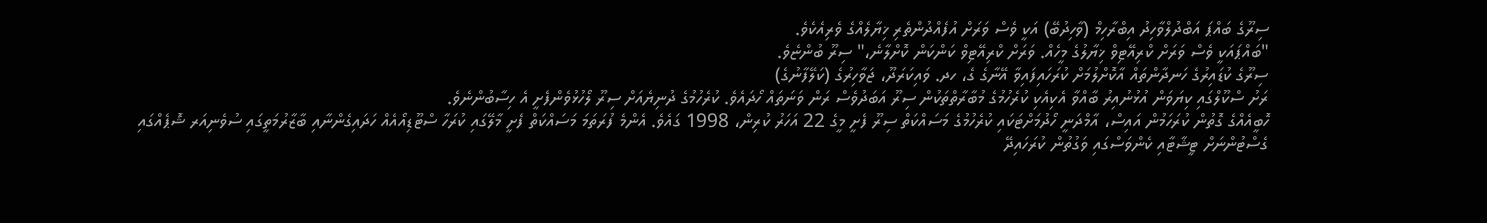ސިރޫގެ ބައްޕަ އަބްދުލްވާހިދު އިބްރާހިމް (ވާހިދުބޭ) އަކީ ވެސް ވަރަށް އުފެއްދުންތެރި ޚިޔާލެއްގެ ވެރިއެކެވެ.
"ބައްޕައަކީ ވެސް ވަރަށް ކްރިއޭޓިވް ޚިޔާލުގެ މީހެއް. ވަރަށް ކްރިއޭޓިވް ކަންކަން ކޮށްލާނެ،" ސިރޫ ބުންޏެވެ.
ސިރޫގެ ކުޑައިރުގެ ހަނދާންތައް އާކޮށްލުމަށް ކުރަހައިފައިވާ އޭނާގެ ގެ، ހދ. ވައިކަރަދޫ، ޖަވާހިރުގެ (ކަލޭފާނުގެ)
ރަށު ސްކޫލްގައި ކިޔަވަން އުޅުނުއިރު ބާއްވާ އެކިއެކި ކުރެހުމުގެ މުބާރާތްތަކުން ސިރޫ އަބަދުވެސް ރަން ވަނަތައް ހޯދައެވެ. ކުރެހުމުގެ ދުނިޔެއަށް ސިރޫ ލޯހުޅުވެންފެށީ އެ ހިސާބުންނެވެ.
ހޮބީއެއްގެ ގޮތުން ކުރަހަމުން އައިސް، އާމްދަނީ ހޯދުމަށްޓަކައި ކުރެހުމުގެ މަސައްކަތް ސިރޫ ފެށީ މީގެ 22 އަހަރު ކުރިން، 1998 ގައެވެ. އެންމެ ފުރަތަމަ މަސައްކަތް ފެށީ މާލޭގައި ކުރަހާ ސްޓޫޑިއޯއެއް ހަދައިގެންނާއި ބާޒާރުމަތީގައި ސުވެނިއަރ ޝޮޕެއްގައި ގެސްޓުންނަށް ޓީޝާޓާއި ކެންވަސްގައި ވަގުތުން ކުރަހައިދޭ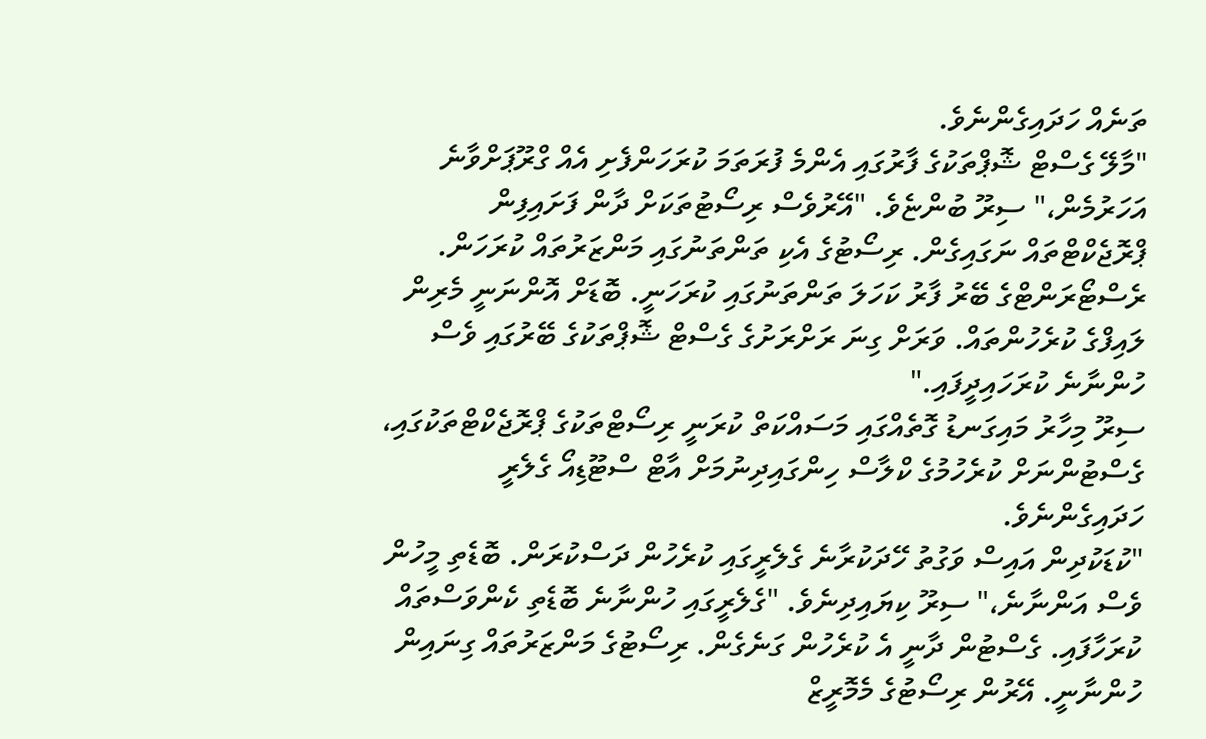ތަނެއް ހަދައިގެންނެވެ.
"މާލޭ ގެސްޓް ޝޮޕްތަކުގެ ފާރުގައި އެންމެ ފުރަތަމަ ކުރަހަންފެށި އެއް ގްރޫޕަށްވާނެ އަހަރުމެން،" ސިރޫ ބުންޏެވެ. "އޭރުވެސް ރިސޯޓުތަކަށް ދާން ފަށައިފިން ޕްރޮޖެކްޓްތައް ނަގައިގެން. ރިސޯޓުގެ އެކި ތަންތަނުގައި މަންޒަރުތައް ކުރަހަން. ރެސްޓޯރަންޓްގެ ބޭރު ފާރު ކަހަލަ ތަންތަނުގައި ކުރަހަނީ. ބޮޑަށް އޮންނަނީ މެރިން ލައިފްގެ ކުރެހުންތައް. ވަރަށް ގިނަ ރަށްރަށުގެ ގެސްޓް ޝޮޕްތަކުގެ ބޭރުގައި ވެސް ހުންނާނެ ކުރަހައިދީފައި."
ސިރޫ މިހާރު މައިގަނޑު ގޮތެއްގައި މަސައްކަތް ކުރަނީ ރިސޯޓްތަކުގެ ޕްރޮޖެކްޓްތަކުގައި، ގެސްޓުންނަށް ކުރެހުމުގެ ކްލާސް ހިންގައިދިނުމަށް އާޓް ސްޓޫޑިއޯ ގެލެރީ ހަދައިގެންނެވެ.
"ކުޑަކުދިން އައިސް ވަގުތު ހޭދަކުރާނެ ގެލެރީގައި ކުރެހުން ދަސްކުރަން. ބޮޑެތި މީހުން ވެސް އަންނާނެ،" ސިރޫ ކިޔައިދިނެވެ. "ގެލެރީގައި ހުންނާނެ ބޮޑެތި ކެންވަސްތައް ކުރަހާފައި. ގެސްޓުން ދާނީ އެ ކުރެހުން ގަނެގެން. ރިސޯޓުގެ މަންޒަރުތައް ގިނައިން ހުންނާނީ. އޭރުން ރިސޯޓުގެ މެމޮރީޒް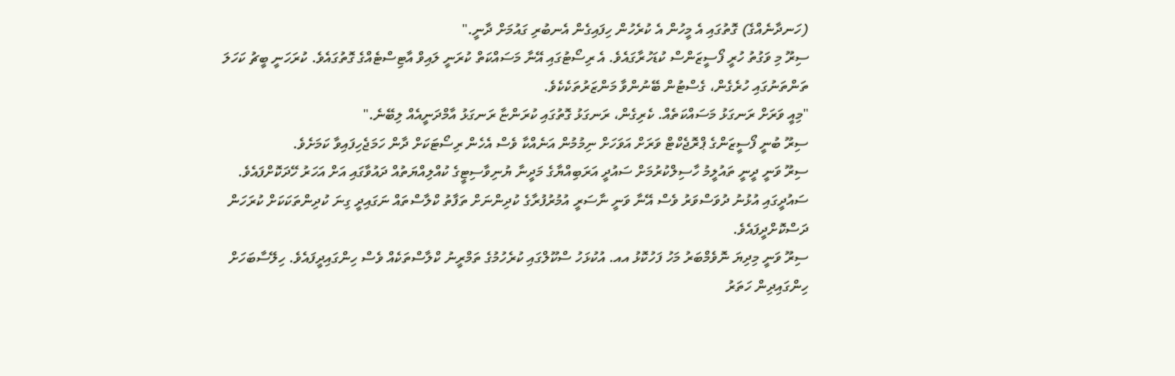(ހަނދާނެއްގެ) ގޮތުގައި އެ މީހުން އެ ކުރެހުން ހިފައިގެން އެނބުރި ގައުމަށް ދާނީ."
ސިރޫ މި ވަގުތު ހުރީ ފޯސީޒަންސް ކުޑަހުރާގައެވެ. އެ ރިސޯޓުގައި އޭނާ މަސައްކަތް ކުރަނީ ލައިވް އާޓިސްޓެއްގެ ގޮތުގައެވެ. ކުރަހަނީ ބީޗު ކަހަލަ ތަންތަނުގައި ހުރެގެން، ގެސްޓުން ބޭނުންވާ މަންޒަރުތަކެކެވެ.
"މިއީ ވަރަށް ރަނގަޅު މަސައްކަތެއް. ކެރިގެން، ރަނގަޅު ގޮތުގައި ކުރަންޏާ ރަނގަޅު އާމްދަނީއެއް ލިބޭނެ."
ސިރޫ ބުނީ ފޯސީޒަންގެ ޕްރޮޖެކްޓް ވަރަށް އަވަހަށް ނިމުމުން އަނެއްކާ ވެސް އެހެން ރިސޯޓަކަށް ދާން ހަމަޖެހިފައިވާ ކަމަށެވެ.
ސިރޫ ވަނީ ދީނީ ތައުލީމު ހާސިލްކުރުމަށް ސައުދީ އަރަބިއްޔާގެ މަދީނާ ޔުނިވާސިޓީގެ ކުއްލިއްޔަތުއް ދައުވާގައި އަށް އަހަރު ހޭދަކޮށްފައެވެ. ސައުދީގައި އުޅުނު ދުވަސްވަރު ވެސް އޭނާ ވަނީ ނާސަރީ އުމުރުފުރާގެ ކުދިންނަށް ތަފާތު ކްލާސްތައް ނަގައިދީ ގިނަ ކުދިންތަކަކަށް ކުރަހަން ދަސްކޮށްދީފައެވެ.
ސިރޫ ވަނީ މިދިޔަ ނޮވެމްބަރު މަހު ފަހުކޮޅު އއ. އުކުޅަހު ސްކޫލްގައި ކުރެހުމުގެ ތަމްރީނު ކްލާސްތަކެއް ވެސް ހިންގައިދީފައެވެ. ހިލޭސާބަހަށް ހިންގައިދިން ހަތަރު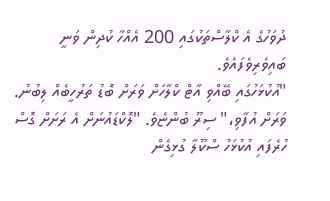ދުވަހުގެ އެ ކްލާސްތަކުގައި 200 އެއްހާ ކުދިން ވަނީ ބައިވެރިވެފައެވެ.
"އުކުޅަހުގައި ބޭއްވި އާޓް ކްލާހަށް ވަރަށް ބޮޑު ތަރުހީބެއް ލިބުނު. ވަރަށް އުފާވި،" ސިރޫ ބުންޏެވެ. "ލޮކްޑައުނަށް އެ ރަށަށް ގޮސް ހުރެފައި އުކުޅަހު ސްކޫލާ ގުޅިގެން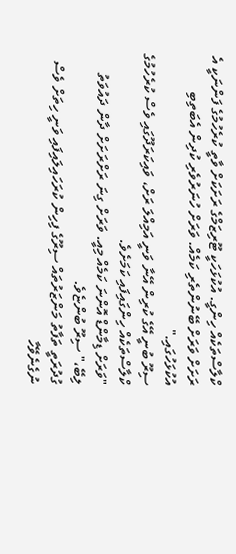ކްލާސްތަކެއް ހިންގީ. އުކުޅަހަކީ ޓޫރިޒަމްގެ ރަށަކަށް ވާތީ ކުރެހުމުގެ ފަންނަކީ އެ ރަށަށް ވަރަށް ބޭނުންތެރި ކަމެއް. ވަރަށް ހުނަރުވެރި ކުދިން އެބަތިބި އުކުޅަހުގައި."
ސިރޫ ބުނީ އޭގެ ކުރިން އޭނާ ވަނީ އަމިއްލަ ރަށް، ވައިކަރަދޫގައި ވެސް ކުރެހުމުގެ ކްލާސްތަކެއް ހިންގައިފައި ކަމަށެވެ.
"ވަރަށް ޑިމާންޑް އޮންނަ ކަމެއް މިއީ. ވަރަށް ގިނަ ރަށްރަށަށް ދާން ދައުވަތު ލިބޭ،" ސިރޫ ބުންޏެވެ.
ގުދުރަތީ ތަފާތު މަންޒަރުތައް ސިރޫގެ ފިހިން ކުރަހައިލައިފައި ވަނީ ހިތަށް ވެސް ނުގެނެވޭހާ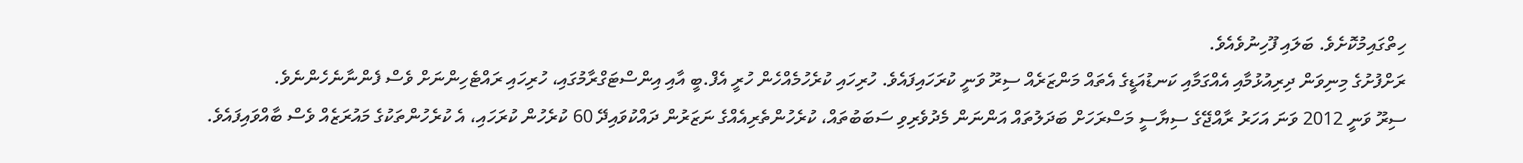ހިތްގައިމުކޮށެވެ. ބަލައި ފޫހިނުވެއެވެ.
ރަށްފުށުގެ މިނިވަން ދިރިއުޅުމާއި އެއްގަމާއި ކަނޑުއަޑީގެ އެތައް މަންޒަރެއް ސިރޫ ވަނީ ކުރަހައިފައެވެ. ހުރިހައި ކުރެހުމެއްހެން ހުރީ އެފް.ބީ އާއި އިންސްޓަގްރާމުގައި، ހުރިހައި ރައްޓެހިންނަށް ވެސް ފެންނާނެހެންނެވެ.
ސިރޫ ވަނީ 2012 ވަނަ އަހަރު ރާއްޖޭގެ ސިޔާސީ މަސްރަހަށް ބަދަލުތައް އަންނަން މެދުވެރިވި ސަބަބުތައް، ކުރެހުންތެރިއެއްގެ ނަޒަރުން ދައްކުވައިދޭ 60 ކުރެހުން ކުރަހައި، އެ ކުރެހުންތަކުގެ މައުރަޒެއް ވެސް ބާއްވައިފައެވެ.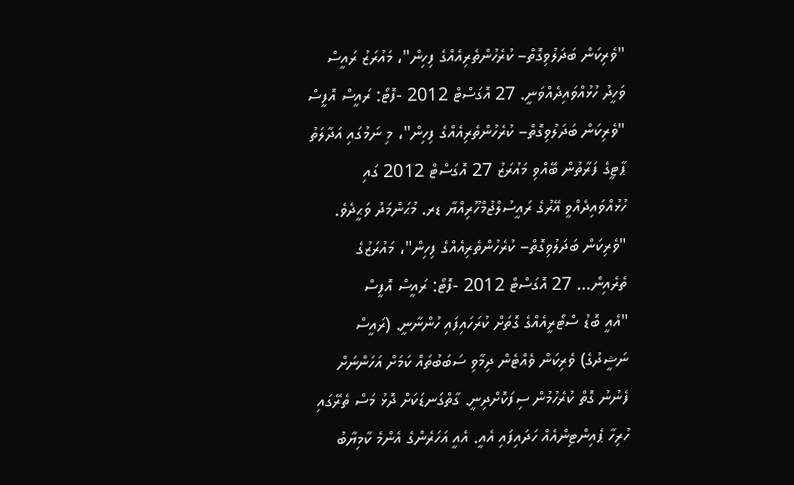"ވެރިކަން ބަދަލުވިގޮތް– ކުރެހުންތެރިއެއްގެ ފިހިން"، މައުރަޒު ރައީސް ވަހީދު ހުޅުއްވައިދެއްވަނީ. 27 އޮގަސްޓް 2012 -ފޮޓޯ: ރައީސް އޮފީސް
"ވެރިކަން ބަދަލުވިގޮތް– ކުރެހުންތެރިއެއްގެ ފިހިން"، މި ނަމުގައި އަދާލަތު ޕާޓީގެ ފަރާތުން ބޭއްވި މައުރަޒު 27 އޮގަސްޓް 2012 ގައި ހުޅުއްވައިދެއްވީ އޭރުގެ ރައީސުލްޖުމްހޫރިއްޔާ ޑރ. މުޙަންމަދު ވަޙީދެވެ.
"ވެރިކަން ބަދަލުވިގޮތް– ކުރެހުންތެރިއެއްގެ ފިހިން"، މައުރަޒުގެ ތެރެއިން… 27 އޮގަސްޓް 2012 -ފޮޓޯ: ރައީސް އޮފީސް
"އެއީ ބޮޑު ސްޓޯރީއެއްގެ ގޮތަށް ކުރަހައިފައި ހުންނާނީ. (ރައީސް ނަޝީދުގެ) ވެރިކަން ވެއްޓެން ދިމާވި ސަބަބުތައް ކަމަށް އަހަންނަށް ފެނުނު ގޮތް ކުރެހުމުން ސިފަކޮށްދިނީ. ގާތްގަނޑަކަށް ދޮޅު މަސް ތެރޭގައި ހުރިހާ ޕެއިންޓިންއެއް ހަދައިފައި އެއީ. އެއީ އަހަރެންގެ އެންމެ ކާމިޔާބު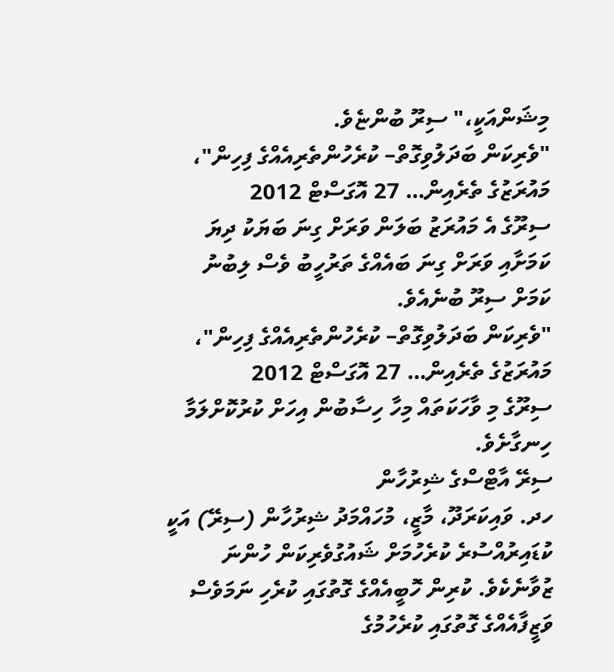މިޝަންއަކީ،" ސިރޫ ބުންޏެވެ.
"ވެރިކަން ބަދަލުވިގޮތް– ކުރެހުންތެރިއެއްގެ ފިހިން"، މައުރަޒުގެ ތެރެއިން… 27 އޮގަސްޓް 2012
ސިރޫގެ އެ މައުރަޒު ބަލަން ވަރަށް ގިނަ ބަޔަކު ދިޔަ ކަމަށާއި ވަރަށް ގިނަ ބައެއްގެ ތަރުހީބު ވެސް ލިބުނު ކަމަށް ސިރޫ ބުނެއެވެ.
"ވެރިކަން ބަދަލުވިގޮތް– ކުރެހުންތެރިއެއްގެ ފިހިން"، މައުރަޒުގެ ތެރެއިން… 27 އޮގަސްޓް 2012
ސިރޫގެ މި ވާހަކަތައް މިހާ ހިސާބުން އިހަށް ކުރުކޮށްލަމާ ހިނގާށެވެ.
ސިރޭ އާޓްސްގެ ޝިރުހާން
ހދ. ވައިކަރަދޫ، މާޒީ، މުހައްމަދު ޝިރުހާން (ސިރޭ) އަކީ ކުޑައިރުއްސުރެ ކުރެހުމަށް ޝައުގުވެރިކަން ހުންނަ ޒުވާނެކެވެ. ކުރިން ހޮބީއެއްގެ ގޮތުގައި ކުރެހި ނަމަވެސް ވަޒީފާއެއްގެ ގޮތުގައި ކުރެހުމުގެ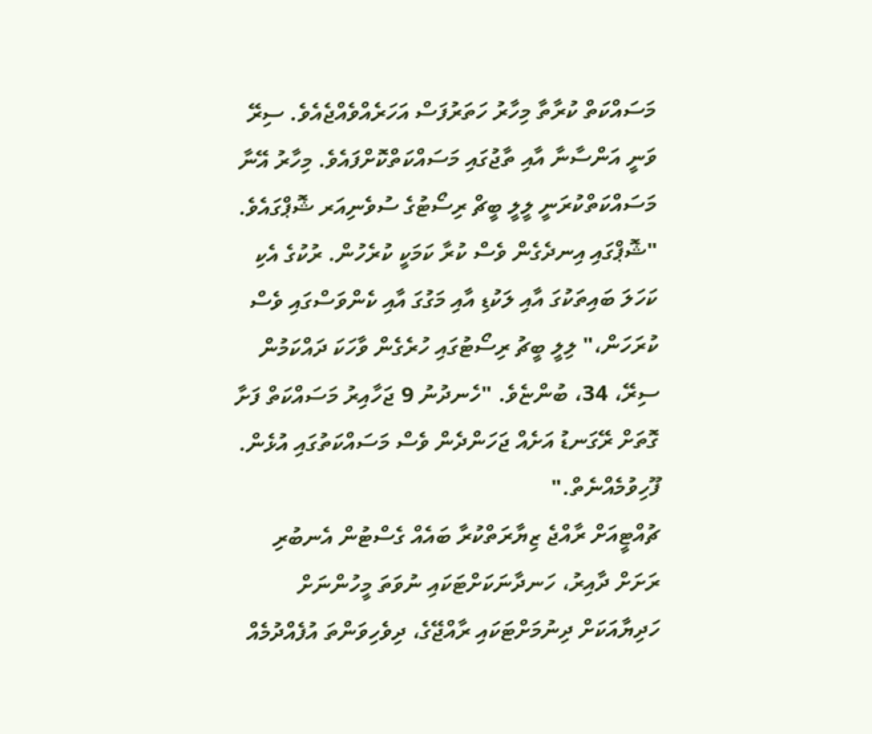މަސައްކަތް ކުރާތާ މިހާރު ހަތަރުފަސް އަހަރެއްވެއްޖެއެވެ. ސިރޭ ވަނީ އަންސާނާ އާއި ތާޖުގައި މަސައްކަތްކޮށްފައެވެ. މިހާރު އޭނާ މަސައްކަތްކުރަނީ ލީލީ ބީޗް ރިސޯޓުގެ ސުވެނިއަރ ޝޮޕްގައެވެ.
"ޝޮޕްގައި އިނދެގެން ވެސް ކުރާ ކަމަކީ ކުރެހުން. ރުކުގެ އެކި ކަހަލަ ބައިތަކުގަ އާއި ލަކުޑި އާއި މަގުގަ އާއި ކެންވަސްގައި ވެސް ކުރަހަން،" ލިލީ ބީޗު ރިސޯޓުގައި ހުރެގެން ވާހަކަ ދައްކަމުން ސިރޭ، 34، ބުންޏެވެ. "ހެނދުނު 9 ޖަހާއިރު މަސައްކަތް ފަށާ ގޮތަށް ރޭގަނޑު އަށެއް ޖަހަންދެން ވެސް މަސައްކަތުގައި އުޅެން. ފޫހިވުމެއްނެތް."
ޗުއްޓީއަށް ރާއްޖެ ޒިޔާރަތްކުރާ ބައެއް ގެސްޓުން އެނބުރި ރަށަށް ދާއިރު، ހަނދާނަކަށްޓަކައި ނުވަތަ މީހުންނަށް ހަދިޔާއަކަށް ދިނުމަށްޓަކައި ރާއްޖޭގެ، ދިވެހިވަންތަ އުފެއްދުމެއް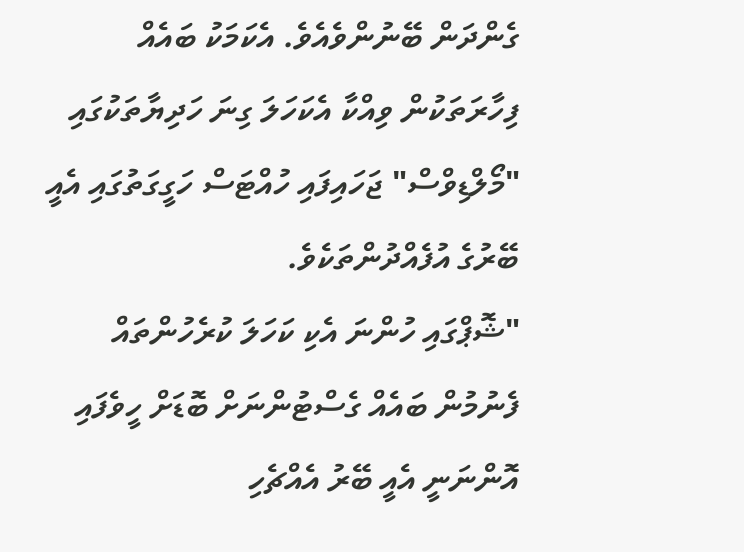ގެންދަން ބޭނުންވެއެވެ. އެކަމަކު ބައެއް ފިހާރަތަކުން ވިއްކާ އެކަހަލަ ގިނަ ހަދިޔާތަކުގައި "މޯލްޑިވްސް" ޖަހައިފައި ހުއްޓަސް ހަގީގަތުގައި އެއީ ބޭރުގެ އުފެއްދުންތަކެވެ.
"ޝޮޕްގައި ހުންނަ އެކި ކަހަލަ ކުރެހުންތައް ފެނުމުން ބައެއް ގެސްޓުންނަށް ބޮޑަށް ހީވެފައި އޮންނަނީ އެއީ ބޭރު އެއްޗެހި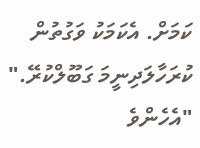ކަމަށް. އެކަމަކު ވަގުތުން ކުރަހާލަދިނީމަ ގަބޫލްކުރޭ."
"އެހެންވެ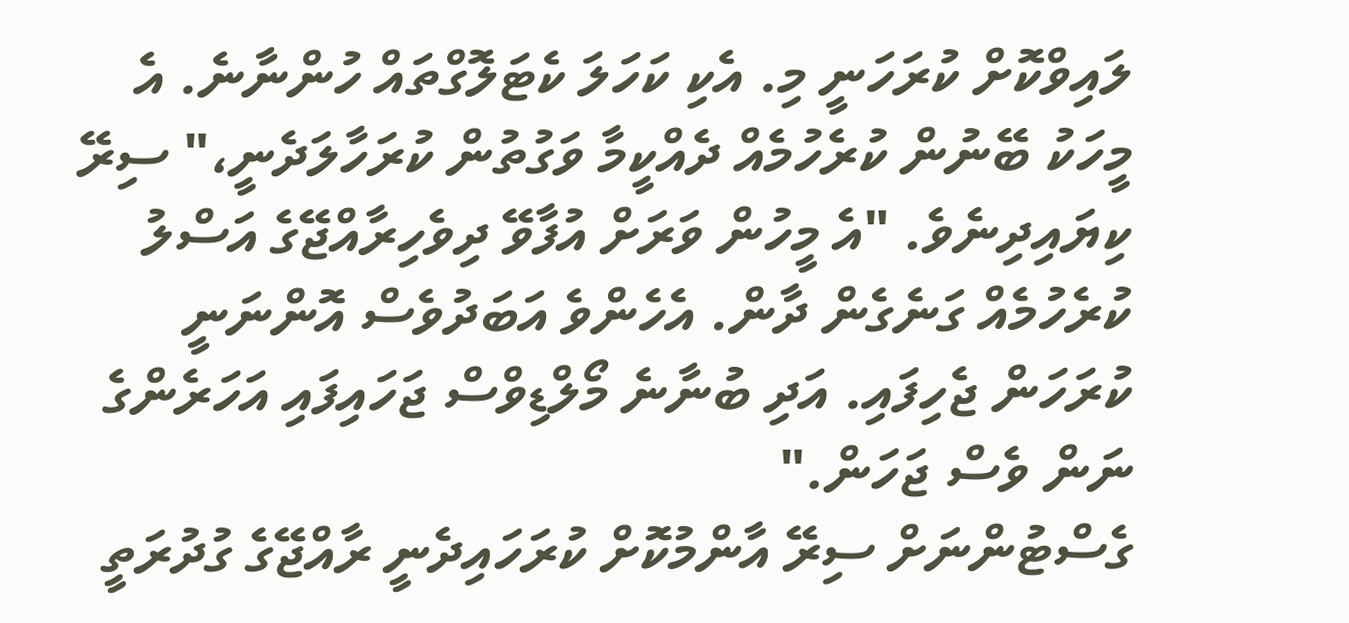ލައިވްކޮށް ކުރަހަނީ މި. އެކި ކަހަލަ ކެޓަލޮގްތައް ހުންނާނެ. އެ މީހަކު ބޭނުން ކުރެހުމެއް ދެއްކީމާ ވަގުތުން ކުރަހާލަދެނީ،" ސިރޭ ކިޔައިދިނެވެ. "އެ މީހުން ވަރަށް އުފާވޭ ދިވެހިރާއްޖޭގެ އަސްލު ކުރެހުމެއް ގަނެގެން ދާން. އެހެންވެ އަބަދުވެސް އޮންނަނީ ކުރަހަން ޖެހިފައި. އަދި ބުނާނެ މޯލްޑިވްސް ޖަހައިފައި އަހަރެންގެ ނަން ވެސް ޖަހަން."
ގެސްޓުންނަށް ސިރޭ އާންމުކޮށް ކުރަހައިދެނީ ރާއްޖޭގެ ގުދުރަތީ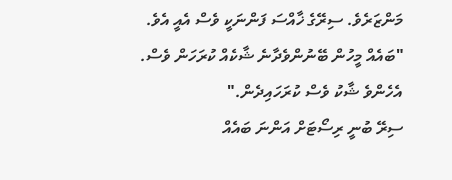މަންޒަރެވެ. ސިރޭގެ ޚާއްސަ ފަންނަކީ ވެސް އެއީ އެވެ.
"ބައެއް މީހުން ބޭނުންވެދާނެ ޝާކެއް ކުރަހަން ވެސް. އެހެންވެ ޝާކު ވެސް ކުރަހައިދެން."
ސިރޭ ބުނީ ރިސޯޓަށް އަންނަ ބައެއް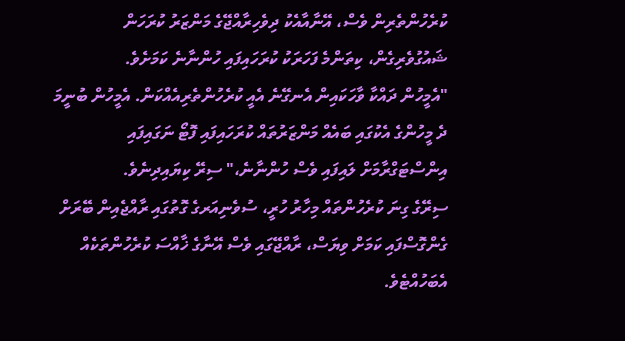ކުރެހުންތެރިން ވެސް، އޭނާއާއެކު ދިވެހިރާއްޖޭގެ މަންޒަރު ކުރަހަން ޝައުގުވެރިގެން، ކިތަންމެ ފަހަރަކު ކުރަހައިފައި ހުންނާނެ ކަމަށެވެ.
"އެމީހުން ދައްކާ ވާހަކައިން އެނގޭނެ އެއީ ކުރެހުންތެރިއެއްކަން. އެމީހުން ބުނީމަ ދެ މީހުންގެ އެކުގައި ބައެއް މަންޒަރުތައް ކުރަހައިފައި ފޮޓޯ ނަގައިފައި އިންސްޓަގްރާމަށް ލައިފައި ވެސް ހުންނާނެ،" ސިރޭ ކިޔައިދިނެވެ.
ސިރޭގެ ގިނަ ކުރެހުންތައް މިހާރު ހުރީ، ސުވެނިއަރގެ ގޮތުގައި ރާއްޖެއިން ބޭރަށް ގެންގޮސްފައި ކަމަށް ވިޔަސް، ރާއްޖޭގައި ވެސް އޭނާގެ ޚާއްސަ ކުރެހުންތަކެއް އެބަހުއްޓެވެ.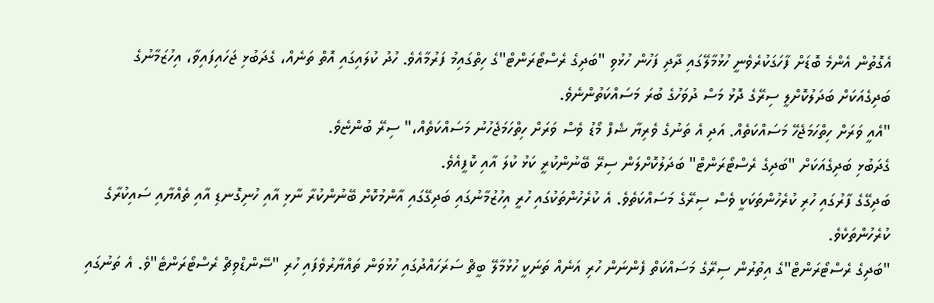އެގޮތުން އެންމެ ބޮޑަށް ފާހަގަކުރެވެނީ ހުޅުމާލޭގައި ދާދި ފަހުން ހުޅުވި "ބަދިގެ ރެސްޓޯރަންޓް"ގެ ހިތްގައިމު ފަރުމާއެވެ. ހުދު ކުލައިގައި އޮތް ތަނެއް، ގެދަބުޅި ޖަހައިފައިވާ، އިހުޒަމާނުގެ ބަދިގެއަކަށް ބަދަލުކޮށްލީ ސިރޭގެ ދޮޅު މަސް ދުވަހުގެ ބުރަ މަސައްކަތުންނެވެ.
"އެއީ ވަރަށް ހިތްހަމަޖެހޭ މަސައްކަތެއް. އަދި އެ ތަނުގެ ވެރިޔާ ޝެފް މޯޑު ވެސް ވަރަށް ހިތްހަމަޖެހުނު މަސައްކަތެއް،" ސިރޭ ބުންޏެވެ.
ގެދަބުޅި ބަދިގެއަކަށް "ބަދިގެ ރެސްޓޯރަންޓް" ބަދަލުކޮށްލަން ސިރޭ ބޭނުންކުރީ ކަޅު ކުލަ އާއި ކޮފީއެވެ.
ބަދިގޭގެ ފާރުގައި ހުރި ކުރެހުންތަކަކީ ވެސް ސިރޭގެ މަސައްކަތެވެ. އެ ކުރެހުންތަކުގައި ހުރީ އިހުޒުމާނުގައި ބަދިގޭގައި އާންމުކޮށް ބޭނުންކުރާ ނާޅި އާއި ހުނިގޮނޑި އާއި ތެއްޔާއި ސައިކުރާގެ ކުރެހުންތަކެވެ.
"ބަދިގެ ރެސްޓޯރަންޓް"ގެ އިތުރުން ސިރޭގެ މަސައްކަތް ފެންނަން ހުރި އަނެއް ތަނަކީ ހުޅުމާލޭ ބީޗް ސަރަހައްދުގައި ހުޅުވަން ތައްޔާރުވެފައި ހުރި "ސޭންޑްވިޗް ރެސްޓޯރަންޓެ"ވެ. އެ ތަނުގައި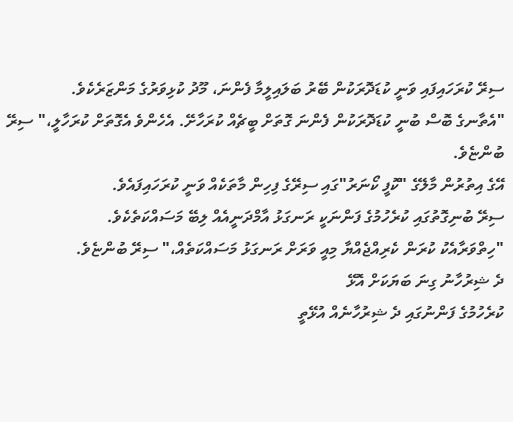ސިރޭ ކުރަހައިފައި ވަނީ ކުޑަދޮރަކުން ބޭރު ބަލައިލީމާ ފެންނަ، މޫދު ކުޅިވަރުގެ މަންޒަރެކެވެ.
"އެތާނގެ ބޮސް ބުނީ ކުޑަދޮރަކުން ފެންނަ ގޮތަށް ބީޗެއް ކުރަހާށޭ. އެހެންވެ އެގޮތަށް ކުރަހާލީ،" ސިރޭ ބުންޏެވެ.
އޭގެ އިތުރުން މާލޭގެ "ކޮފީ ކޯނަރު"ގައި ސިރޭގެ ފިހިން މާތަކެއް ވަނީ ކުރަހައިފައެވެ.
ސިރޭ ބުނިގޮތުގައި ކުރެހުމުގެ ފަންނަކީ ރަނގަޅު އާމްދަނީއެއް ލިބޭ މަސައްކަތެކެވެ.
"ހިތްވަރާއެކު ކުރަން ކެރިއްޖެއްޔާ މިއީ ވަރަށް ރަނގަޅު މަސައްކަތެއް،" ސިރޭ ބުންޏެވެ.
ދެ ޝިރުހާނު ގިނަ ބަޔަކަށް އޮޅޭ
ކުރެހުމުގެ ފަންނުގައި ދެ ޝިރުހާނެއް އުޅޭތީ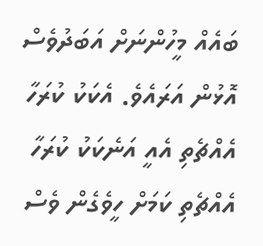ބައެއް މީހުންނަށް އަބަދުވެސް އޮޅުން އަރައެވެ. އެކަކު ކުރަހާ އެއްޗެތި އެއީ އަނެކަކު ކުރަހާ އެއްޗެތި ކަމަށް ހީވެގެން ވެސް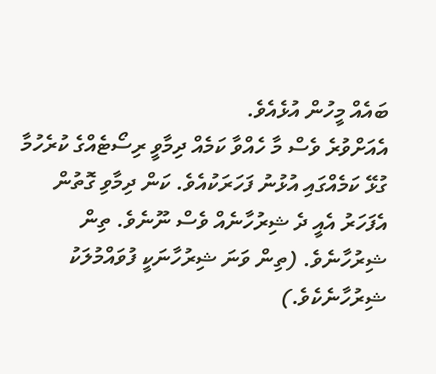ބައެއް މީހުން އުޅެއެވެ.
އެއަށްވުރެ ވެސް މާ ހެއްވާ ކަމެއް ދިމާވީ ރިސޯޓެއްގެ ކުރެހުމާ ގުޅޭ ކަމެއްގައި އުޅުނު ފަހަރަކުއެވެ. ކަން ދިމާވި ގޮތުން އެފަހަރު އެއީ ދެ ޝިރުހާނެއް ވެސް ނޫނެވެ. ތިން ޝިރުހާނެވެ. (ތިން ވަނަ ޝިރުހާނަކީ ފުވައްމުލަކު ޝިރުހާނެކެވެ.)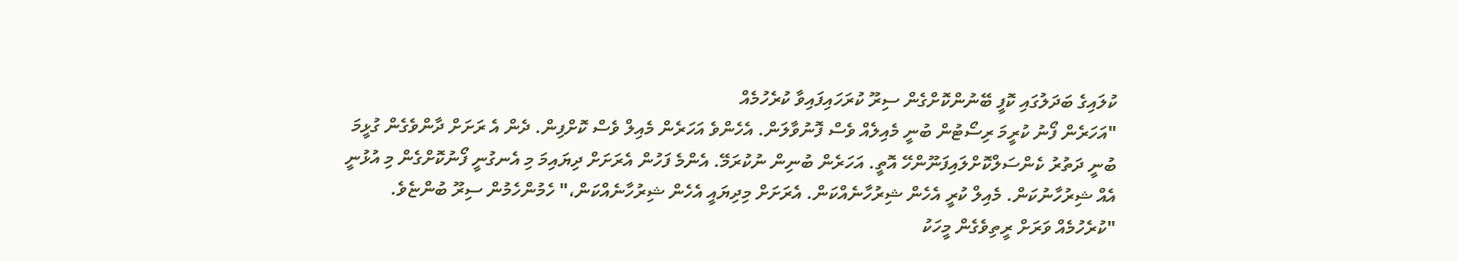ކުލައިގެ ބަދަލުގައި ކޮފީ ބޭނުންކޮށްގެން ސިރޫ ކުރަހައިފައިވާ ކުރެހުމެއް
"އަހަރެން ފޯނު ކުރީމަ ރިސޯޓުން ބުނީ މެއިލެއް ވެސް ފޮނުވާލަން. އެހެންވެ އަހަރެން މެއިލް ވެސް ކޮށްފިން. ދެން އެ ރަށަށް ދާންވެގެން ގުޅީމަ ބުނީ ދަތުރު ކެންސަލްކޮށްލައިފަނޫންހޭ އޮތީ. އަހަރެން ބުނިން ނުކުރަމޭ. އެންމެ ފަހުން އެރަށަށް ދިޔައިމަ މި އެނގުނީ ފޯނުކޮށްގެން މި އުޅުނީ އެއް ޝިރުހާނުކަން. މެއިލް ކުރީ އެހެން ޝިރުހާނެއްކަން. އެރަށަށް މިދިޔައީ އެހެން ޝިރުހާނެއްކަން،" ހެމުންހެމުން ސިރޫ ބުންޏެވެ.
"ކުރެހުމެއް ވަރަށް ރީތިވެގެން މީހަކު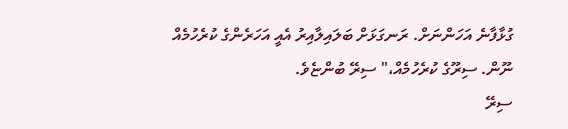ގުޅާފާނެ އަހަންނަށް. ރަނގަޅަށް ބަލައިލާއިރު އެއީ އަހަރެންގެ ކުރެހުމެއް ނޫން. ސިރޫގެ ކުރެހުމެއް،" ސިރޭ ބުންޏެވެ.
ސިރޭ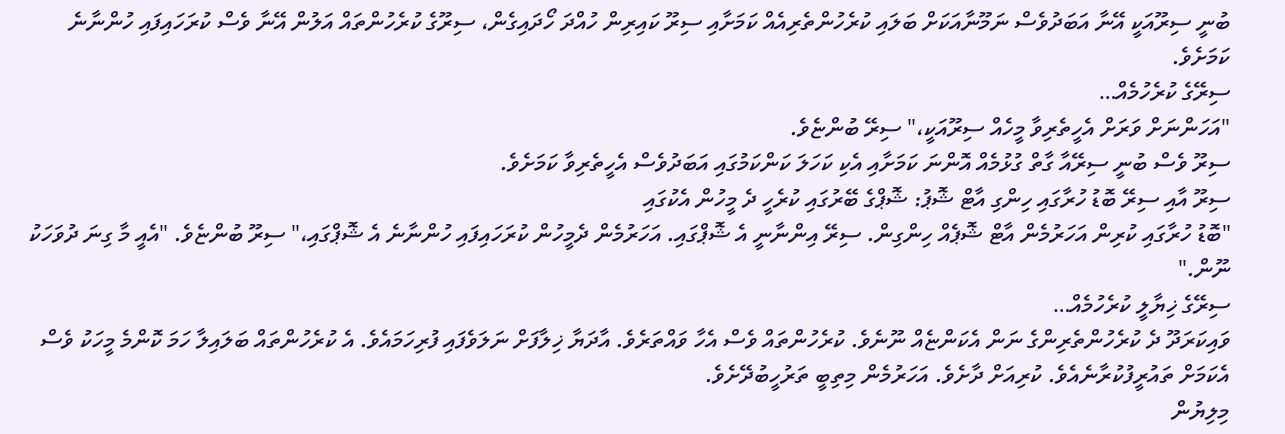ބުނީ ސިރޫއަކީ އޭނާ އަބަދުވެސް ނަމޫނާއަކަށް ބަލައި ކުރެހުންތެރިއެއް ކަމަށާއި ސިރޫ ކައިރިން ހުއްދަ ހޯދައިގެން، ސިރޫގެ ކުރެހުންތައް އަލުން އޭނާ ވެސް ކުރަހައިފައި ހުންނާނެ ކަމަށެވެ.
ސިރޭގެ ކުރެހުމެއް…
"އަހަންނަށް ވަރަށް އެހީތެރިވާ މީހެއް ސިރޫއަކީ،" ސިރޭ ބުންޏެވެ.
ސިރޫ ވެސް ބުނީ ސިރޭއާ ގާތް ގުޅުމެއް އޮންނަ ކަމަށާއި އެކި ކަހަލަ ކަންކަމުގައި އަބަދުވެސް އެހީތެރިވާ ކަމަށެވެ.
ސިރޫ އާއި ސިރޭ ބޮޑު ހުރާގައި ހިންގި އާޓް ޝޮޕު: ޝޮޕްގެ ބޭރުގައި ކުރެހީ ދެ މީހުން އެކުގައި
"ބޮޑު ހުރާގައި ކުރިން އަހަރުމެން އާޓް ޝޮޕެއް ހިންގިން. ސިރޭ އިންނާނީ އެ ޝޮޕްގައި. އަހަރުމެން ދެމީހުން ކުރަހައިފައި ހުންނާނެ އެ ޝޮޕްގައި،" ސިރޫ ބުންޏެވެ. "އެއީ މާ ގިނަ ދުވަހަކު ނޫން."
ސިރޭގެ ޚިޔާލީ ކުރެހުމެއް…
ވައިކަރަދޫ ދެ ކުރެހުންތެރިންގެ ނަން އެކަންޏެއް ނޫނެވެ. ކުރެހުންތައް ވެސް އެހާ ވައްތަރެވެ. އާދަޔާ ޚިލާފަށް ނަލަވެފައި ފުރިހަމައެވެ. އެ ކުރެހުންތައް ބަލައިލާ ހަމަ ކޮންމެ މީހަކު ވެސް އެކަމަށް ތައުރީފުކުރާނެއެވެ. ކުރިއަށް ދާށެވެ. އަހަރުމެން މިތިބީ ތަރުހީބުދޭށެވެ.
މިލިޔުން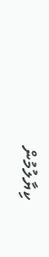ކިޔާލުމުން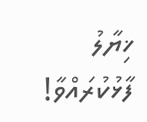ޚިޔާލު ފާޅުކުރައްވާ!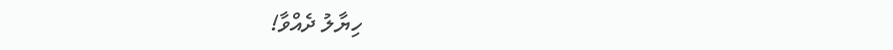ހިޔާލު ދެއްވާ!